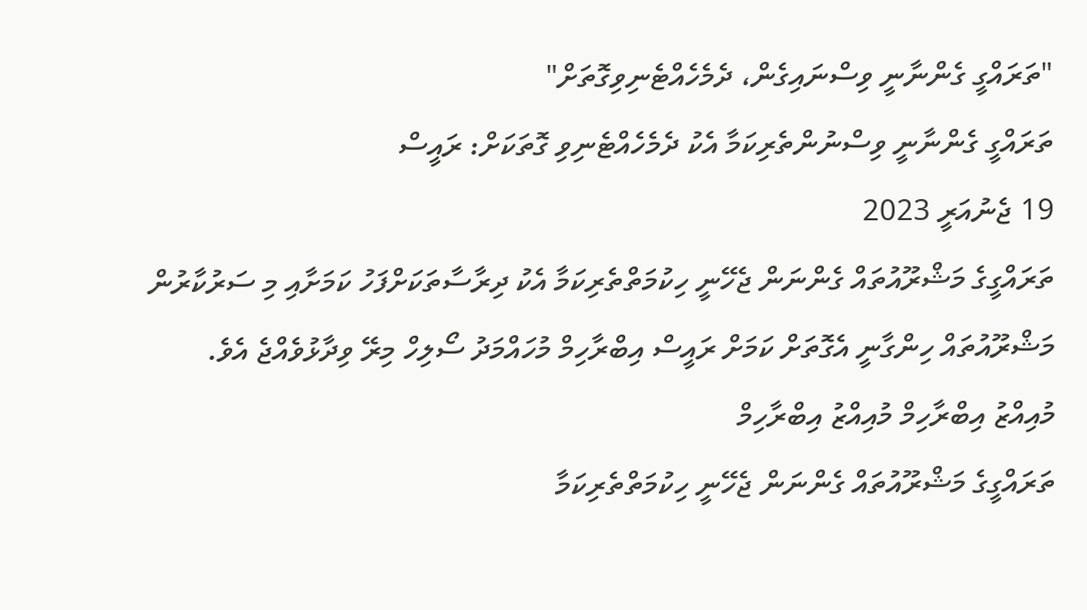"ތަރައްގީ ގެންނާނީ ވިސްނައިގެން، ދެމެހެއްޓެނިވިގޮތަށް"
ތަރައްގީ ގެންނާނީ ވިސްނުންތެރިކަމާ އެކު ދެމެހެއްޓެނިވި ގޮތަކަށް: ރައީސް
19 ޖެނުއަރީ 2023
ތަރައްގީގެ މަޝްރޫއުތައް ގެންނަން ޖެހޭނީ ހިކުމަތްތެރިކަމާ އެކު ދިރާސާތަކަށްފަހު ކަމަށާއި މި ސަރުކާރުން މަޝްރޫއުތައް ހިންގާނީ އެގޮތަށް ކަމަށް ރައީސް އިބްރާހިމް މުހައްމަދު ސޯލިހް މިރޭ ވިދާޅުވެއްޖެ އެވެ.
މުއިއްޒު އިބްރާހިމް މުއިއްޒު އިބްރާހިމް
ތަރައްގީގެ މަޝްރޫއުތައް ގެންނަން ޖެހޭނީ ހިކުމަތްތެރިކަމާ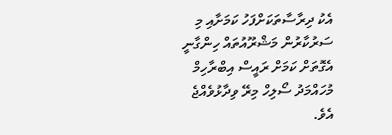އެކު ދިރާސާތަކަށްފަހު ކަމަށާއި މި ސަރުކާރުން މަޝްރޫއުތައް ހިންގާނީ އެގޮތަށް ކަމަށް ރައީސް އިބްރާހިމް މުހައްމަދު ސޯލިހް މިރޭ ވިދާޅުވެއްޖެ އެވެ.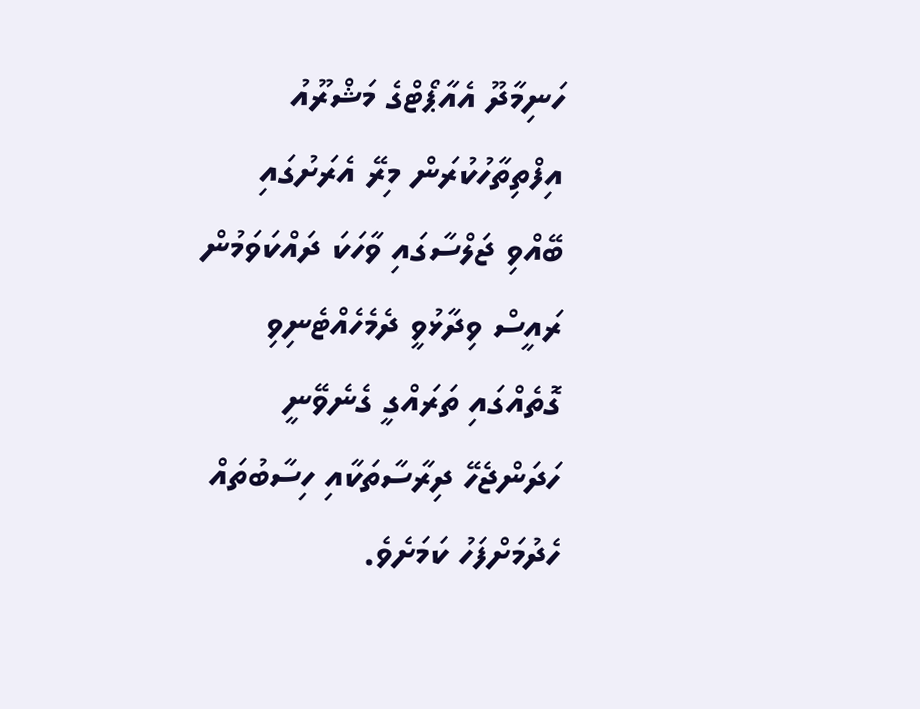ހަނިމާދޫ އެއާޕޯޓްގެ މަޝްރޫއު އިފްތިތާހުކުރަން މިރޭ އެރަށުގައި ބޭއްވި ޖަލްސާގައި ވާހަކަ ދައްކަވަމުން ރައީސް ވިދާޅުވީ ދެމެހެއްޓެނިވި ގޮތެއްގައި ތަރައްގީ ގެނެވޭނީ ހަދަންޖެހޭ ދިރާސާތަކާއި ހިސާބުތައް ހެދުމަށްފަހު ކަމަށެވެ.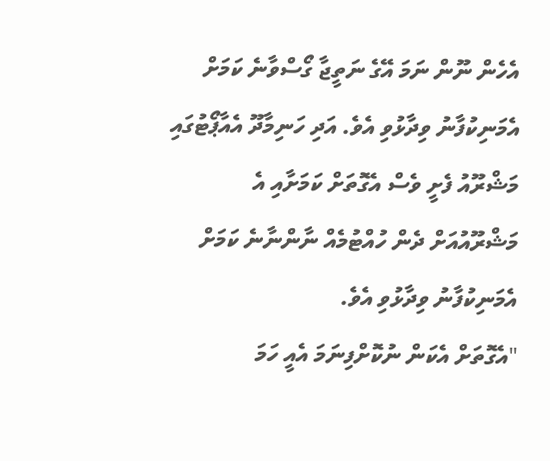އެހެން ނޫން ނަމަ އޭގެ ނަތީޖާ ގޯސްވާނެ ކަމަށް އެމަނިކުފާނު ވިދާޅުވި އެވެ. އަދި ހަނިމާދޫ އެއާޕޯޓުގައި މަޝްރޫއު ފެށީ ވެސް އެގޮތަށް ކަމަށާއި އެ މަޝްރޫއުއަށް ދެން ހުއްޓުމެއް ނާންނާނެ ކަމަށް އެމަނިކުފާނު ވިދާޅުވި އެވެ.
"އެގޮތަށް އެކަން ނުކޮށްފިނަމަ އެއީ ހަމަ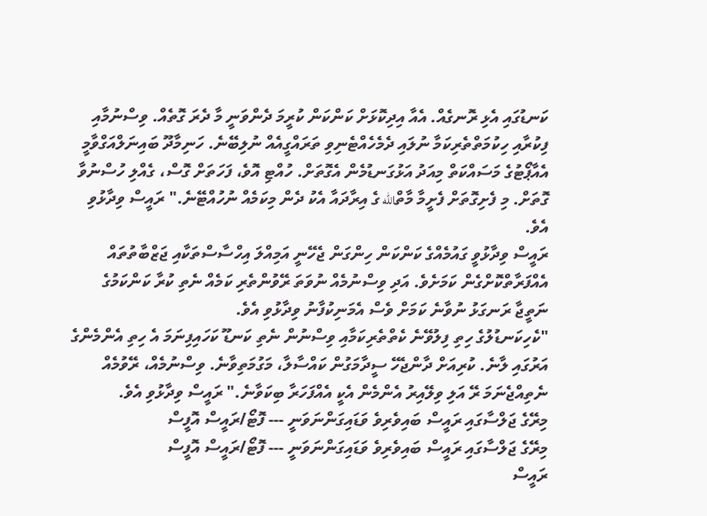ކަނޑުގައި އެޅި ރޮނގެއް. އެއާ އިދިކޮޅަށް ކަންކަން ކުރީމަ ދެންވަނީ މާ ދެރަ ގޮތެއް. ވިސްނުމާއި ފިކުރާއި ހިކުމަތްތެރިކަމާ ނުލައި ދެމެހެއްޓެނިވި ތަރައްގީއެއް ނުލިބޭނެ. ހަނިމާދޫ ބައިނަލްއަގްވާމީ އެއާޕޯޓުގެ މަސައްކަތް މިއަދު އަޅުގަނޑުމެން އެގޮތަށް. ހުއްޓި އޮވެ، ފަހަތަށް ގޮސް، ގެއްލި ހުސްނުވާ ގޮތަށް. މި ފެށިގޮތަށް ފެށީމާ މާތްالله ގެ އިރާދައާ އެކު ދެން މިކަމެއް ނުހުއްޓޭނެ." ރައީސް ވިދާޅުވި އެވެ.
ރައީސް ވިދާޅުވީ ގައުމެއްގެ ކަންކަން ހިންގަން ޖެހޭނީ އަމިއްލަ އިހްސާސްތަކާއި ޖަޒްބާތުތައް އެއްފަރާތްކޮށްގެން ކަމަށެވެ. އަދި ވިސްނުމެއް ނުވަތަ ރޭވުންތެރި ކަމެއް ނެތި ކުރާ ކަންކަމުގެ ނަތީޖާ ރަނގަޅު ނުވާނެ ކަމަށް ވެސް އެމަނިކުފާނު ވިދާޅުވި އެވެ.
"ކެހިކަނޑުލުގެ ހިތި ފިލުވޭނެ ކެތްތެރިކަމާއި ވިސްނުން ނެތި ކަނޑޫ ކަހައިފިނަމަ އެ ހިތި އެންމެންގެ އަރުގައި ލާނެ. ކުރިއަށް ދާންޖެހޭ ސީދާމަގުން ކައްސާލާ، މަގުމަތިވާނެ. ވިސްނުމެއް، ރޭވުމެއް ނެތިއްޖެނަމަ ރޭ އަލި ވިލޭއިރު އެންމެން އެކީ އެއްފަހަރާ ބިކަވާނެ." ރައީސް ވިދާޅުވި އެވެ.
މިރޭގެ ޖަލްސާގައި ރައީސް ބައިވެރިވެ ވަޑައިގަންނަވަނީ --- ފޮޓޯ/ރައީސް އޮފީސް
މިރޭގެ ޖަލްސާގައި ރައީސް ބައިވެރިވެ ވަޑައިގަންނަވަނީ --- ފޮޓޯ/ރައީސް އޮފީސް
ރައީސް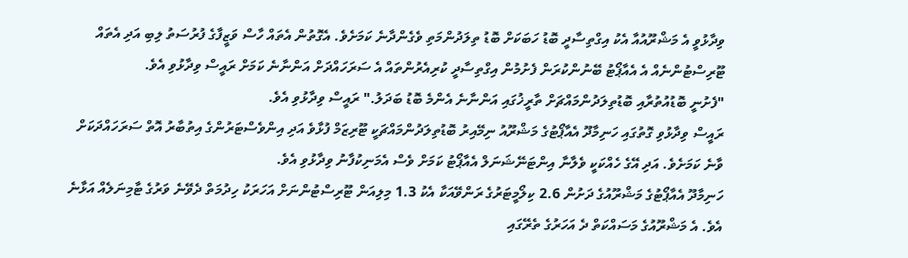ވިދާޅުވީ އެ މަޝްރޫއުއާ އެކު އިގްތިސާދީ ބޮޑު ހަބަކަށް ބޮޑު ތިލަދުންމަތި ވެގެންދާނެ ކަމަށެވެ. އެގޮތުން އެތައް ހާސް ވަޒީފާގެ ފުރުސަތު ލިބި އަދި އެތައް ޓޫރިސްޓުންނެއް އެ އެއާޕޯޓު ބޭނުންކުރަން ފެށުމުން އިގްތިސާދީ ކުރިއެރުންތައް އެ ސަރަހައްދަށް އަންނާނެ ކަމަށް ރައީސް ވިދާޅުވި އެވެ.
"ފެށުނީ ބޮޑުއުތުރާއި ބޮޑުތިލަދުންމައްޗަށް ތާރީޚުގައި އަންނާނެ އެންމެ ބޮޑު ބަދަލު." ރައީސް ވިދާޅުވި އެވެ.
ރައީސް ވިދާޅުވި ގޮތުގައި ހަނިމާދޫ އެއާޕޯޓުގެ މަޝްރޫއު ނިމޭއިރު ބޮޑުތިލަދުންމައްޗަކީ ޓޫރިޒަމް ފުޅާވެ އަދި އިންވެސްޓަރުންގެ އިތުބާރު އޮތް ސަރަހައްދަކަށް ވާނެ ކަމަށެވެ. އަދި އޭގެ ހެއްކަކީ ވެލާނާ އިންޓަނޭޝަނަލް އެއާޕޯޓު ކަމަށް ވެސް އެމަނިކުފާނު ވިދާޅުވި އެވެ.
ހަނިމާދޫ އެއާޕޯޓުގެ މަޝްރޫއުގެ ދަށުން 2.6 ކިލޯމީޓަރުގެ ރަންވޭއަކާ އެކު 1.3 މިލިއަން ޓޫރިސްޓުންނަށް އަހަރަކު ހިދުމަތް ދެވޭނެ ވަރުގެ ޓާމިނަލެއް އަޅާނެ އެވެ. އެ މަޝްރޫއުގެ މަސައްކަތް ދެ އަހަރުގެ ތެރޭގައި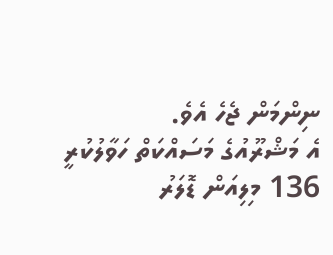ނިންމަން ޖެހެ އެވެ.
އެ މަޝްރޫއުގެ މަސައްކަތް ހަވާލުކުރީ 136 މިލިއަން ޑޮލަރު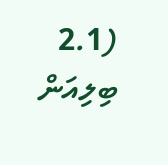(2.1 ބިލިއަން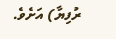ރުފިޔާ) އަށެވެ.